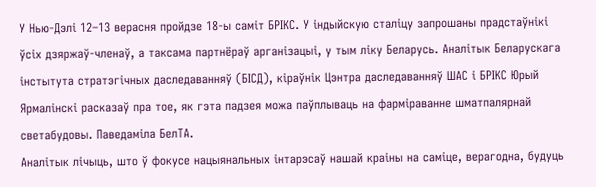У Нью-Дэлі 12–13 верасня пройдзе 18-ы саміт БРІКС. У індыйскую сталіцу запрошаны прадстаўнікі ўсіх дзяржаў-членаў, а таксама партнёраў арганізацыі, у тым ліку Беларусь. Аналітык Беларускага інстытута стратэгічных даследаванняў (БІСД), кіраўнік Цэнтра даследаванняў ШАС і БРІКС Юрый Ярмалінскі расказаў пра тое, як гэта падзея можа паўплываць на фарміраванне шматпалярнай светабудовы. Паведаміла БелТА.
Аналітык лічыць, што ў фокусе нацыянальных інтарэсаў нашай краіны на саміце, верагодна, будуць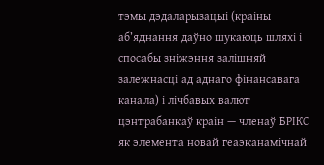тэмы дэдаларызацыі (краіны аб’яднання даўно шукаюць шляхі і спосабы зніжэння залішняй залежнасці ад аднаго фінансавага канала) і лічбавых валют цэнтрабанкаў краін — членаў БРІКС як элемента новай геаэканамічнай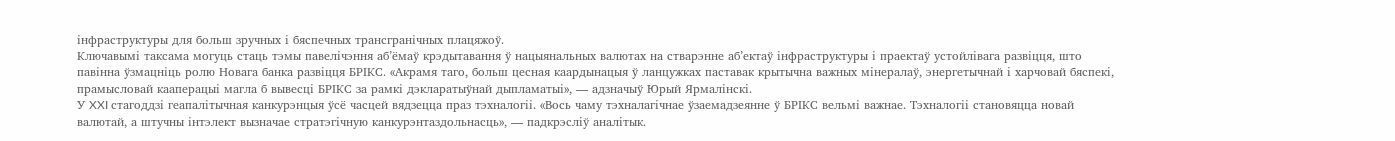інфраструктуры для больш зручных і бяспечных трансгранічных плацяжоў.
Ключавымі таксама могуць стаць тэмы павелічэння аб’ёмаў крэдытавання ў нацыянальных валютах на стварэнне аб’ектаў інфраструктуры і праектаў устойлівага развіцця, што павінна ўзмацніць ролю Новага банка развіцця БРІКС. «Акрамя таго, больш цесная каардынацыя ў ланцужках паставак крытычна важных мінералаў, энергетычнай і харчовай бяспекі, прамысловай кааперацыі магла б вывесці БРІКС за рамкі дэкларатыўнай дыпламатыі», — адзначыў Юрый Ярмалінскі.
У XXI стагоддзі геапалітычная канкурэнцыя ўсё часцей вядзецца праз тэхналогіі. «Вось чаму тэхналагічнае ўзаемадзеянне ў БРІКС вельмі важнае. Тэхналогіі становяцца новай валютай, а штучны інтэлект вызначае стратэгічную канкурэнтаздольнасць», — падкрэсліў аналітык.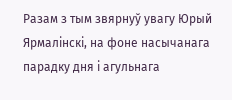Разам з тым звярнуў увагу Юрый Ярмалінскі, на фоне насычанага парадку дня і агульнага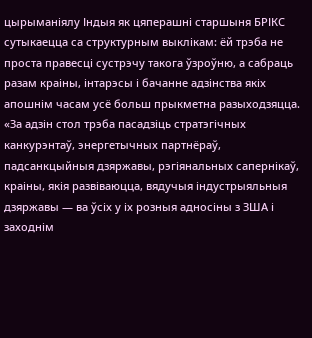цырыманіялу Індыя як цяперашні старшыня БРІКС сутыкаецца са структурным выклікам: ёй трэба не проста правесці сустрэчу такога ўзроўню, а сабраць разам краіны, інтарэсы і бачанне адзінства якіх апошнім часам усё больш прыкметна разыходзяцца. «За адзін стол трэба пасадзіць стратэгічных канкурэнтаў, энергетычных партнёраў, падсанкцыйныя дзяржавы, рэгіянальных сапернікаў, краіны, якія развіваюцца, вядучыя індустрыяльныя дзяржавы — ва ўсіх у іх розныя адносіны з ЗША і заходнім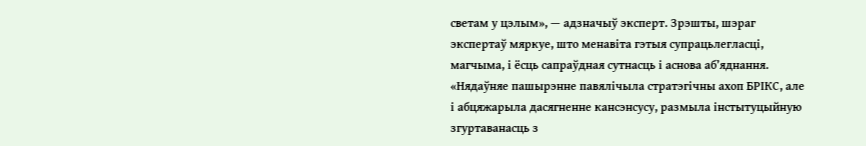светам у цэлым», — адзначыў эксперт. Зрэшты, шэраг экспертаў мяркуе, што менавіта гэтыя супрацьлегласці, магчыма, і ёсць сапраўдная сутнасць і аснова аб’яднання.
«Нядаўняе пашырэнне павялічыла стратэгічны ахоп БРІКС, але і абцяжарыла дасягненне кансэнсусу, размыла інстытуцыйную згуртаванасць з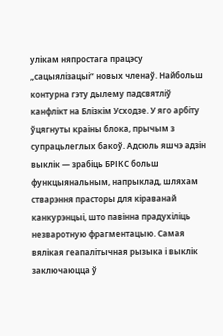улікам няпростага працэсу „сацыялізацыі“ новых членаў. Найбольш контурна гэту дылему падсвятліў канфлікт на Блізкім Усходзе. У яго арбіту ўцягнуты краіны блока, прычым з супрацьлеглых бакоў. Адсюль яшчэ адзін выклік — зрабіць БРІКС больш функцыянальным, напрыклад, шляхам стварэння прасторы для кіраванай канкурэнцыі, што павінна прадухіліць незваротную фрагментацыю. Самая вялікая геапалітычная рызыка і выклік заключаюцца ў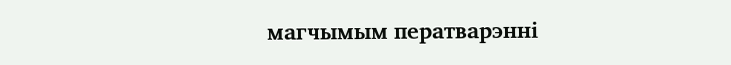магчымым ператварэнні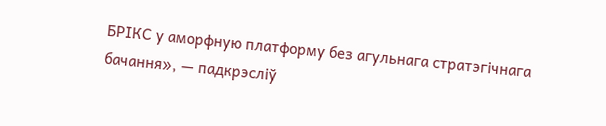БРІКС у аморфную платформу без агульнага стратэгічнага бачання», — падкрэсліў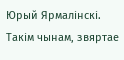Юрый Ярмалінскі.
Такім чынам, звяртае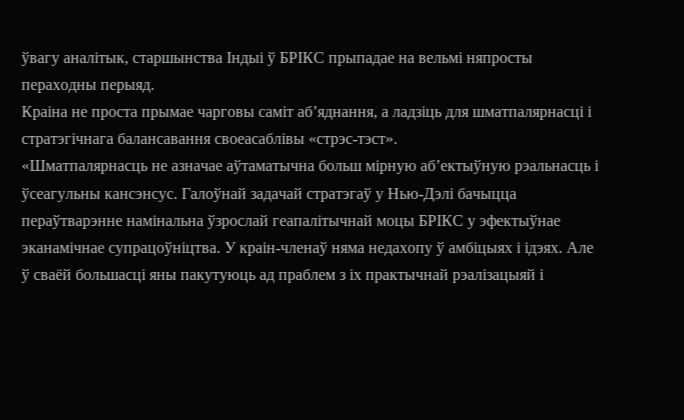ўвагу аналітык, старшынства Індыі ў БРІКС прыпадае на вельмі няпросты пераходны перыяд.
Краіна не проста прымае чарговы саміт аб’яднання, а ладзіць для шматпалярнасці і стратэгічнага балансавання своеасаблівы «стрэс-тэст».
«Шматпалярнасць не азначае аўтаматычна больш мірную аб’ектыўную рэальнасць і ўсеагульны кансэнсус. Галоўнай задачай стратэгаў у Нью-Дэлі бачыцца пераўтварэнне намінальна ўзрослай геапалітычнай моцы БРІКС у эфектыўнае эканамічнае супрацоўніцтва. У краін-членаў няма недахопу ў амбіцыях і ідэях. Але ў сваёй большасці яны пакутуюць ад праблем з іх практычнай рэалізацыяй і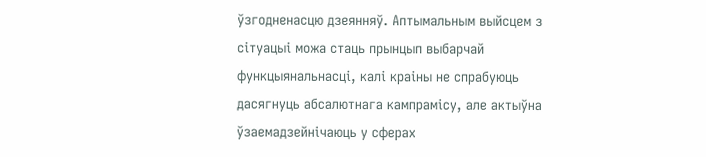ўзгодненасцю дзеянняў. Аптымальным выйсцем з сітуацыі можа стаць прынцып выбарчай функцыянальнасці, калі краіны не спрабуюць дасягнуць абсалютнага кампрамісу, але актыўна ўзаемадзейнічаюць у сферах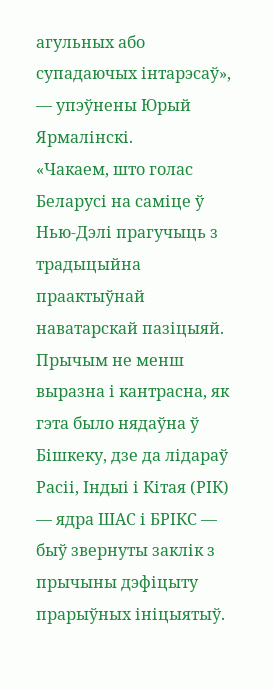агульных або супадаючых інтарэсаў», — упэўнены Юрый Ярмалінскі.
«Чакаем, што голас Беларусі на саміце ў Нью-Дэлі прагучыць з традыцыйна праактыўнай наватарскай пазіцыяй. Прычым не менш выразна і кантрасна, як гэта было нядаўна ў Бішкеку, дзе да лідараў Расіі, Індыі і Кітая (РІК) — ядра ШАС і БРІКС — быў звернуты заклік з прычыны дэфіцыту прарыўных ініцыятыў.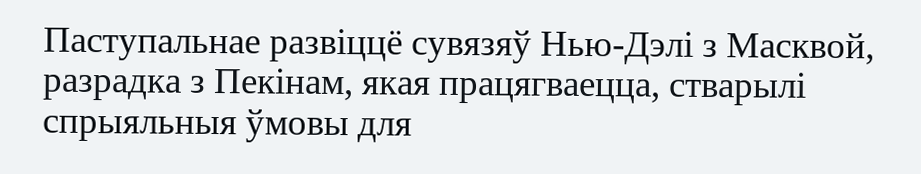Паступальнае развіццё сувязяў Нью-Дэлі з Масквой, разрадка з Пекінам, якая працягваецца, стварылі спрыяльныя ўмовы для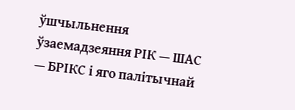ўшчыльнення ўзаемадзеяння РІК — ШАС — БРІКС і яго палітычнай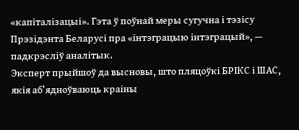«капіталізацыі». Гэта ў поўнай меры сугучна і тэзісу Прэзідэнта Беларусі пра «інтэграцыю інтэграцый», — падкрэсліў аналітык.
Эксперт прыйшоў да высновы, што пляцоўкі БРІКС і ШАС, якія аб’ядноўваюць краіны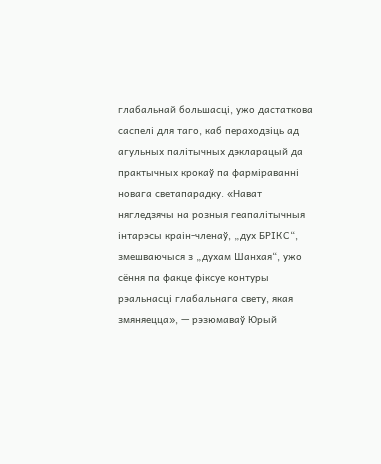глабальнай большасці, ужо дастаткова саспелі для таго, каб пераходзіць ад агульных палітычных дэкларацый да практычных крокаў па фарміраванні новага светапарадку. «Нават нягледзячы на розныя геапалітычныя інтарэсы краін-членаў, „дух БРІКС“, змешваючыся з „духам Шанхая“, ужо сёння па факце фіксуе контуры рэальнасці глабальнага свету, якая змяняецца», — рэзюмаваў Юрый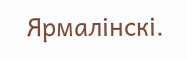Ярмалінскі.